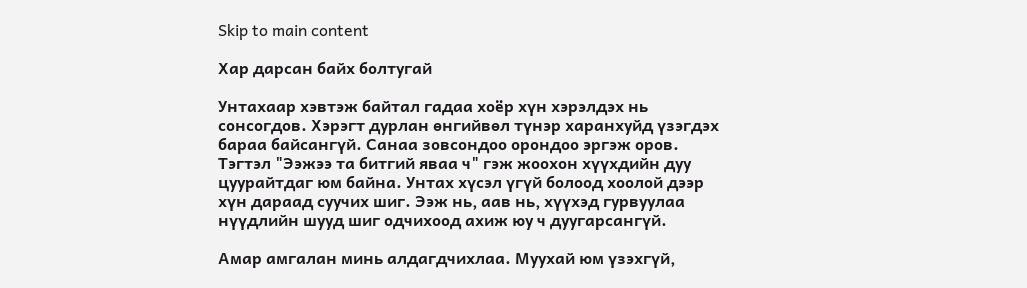Skip to main content

Хар дарсан байх болтугай

Унтахаар хэвтэж байтал гадаа хоёр хүн хэрэлдэх нь сонсогдов. Хэрэгт дурлан өнгийвөл түнэр харанхуйд үзэгдэх бараа байсангүй. Санаа зовсондоо орондоо эргэж оров. Тэгтэл "Ээжээ та битгий яваа ч" гэж жоохон хүүхдийн дуу цуурайтдаг юм байна. Унтах хүсэл үгүй болоод хоолой дээр хүн дараад суучих шиг. Ээж нь, аав нь, хүүхэд гурвуулаа нүүдлийн шууд шиг одчихоод ахиж юу ч дуугарсангүй.

Амар амгалан минь алдагдчихлаа. Муухай юм үзэхгүй,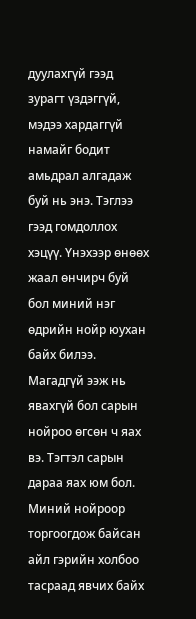дуулахгүй гээд зурагт үздэггүй, мэдээ хардаггүй намайг бодит амьдрал алгадаж буй нь энэ. Тэглээ гээд гомдоллох хэцүү. Үнэхээр өнөөх жаал өнчирч буй бол миний нэг өдрийн нойр юухан байх билээ. Магадгүй ээж нь явахгүй бол сарын нойроо өгсөн ч яах вэ. Тэгтэл сарын дараа яах юм бол. Миний нойроор торгоогдож байсан айл гэрийн холбоо тасраад явчих байх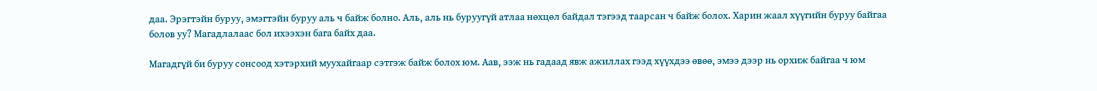даа. Эрэгтэйн буруу, эмэгтэйн буруу аль ч байж болно. Аль, аль нь буруугүй атлаа нөхцөл байдал тэгээд таарсан ч байж болох. Харин жаал хүүгийн буруу байгаа болов уу? Магадлалаас бол ихээхэн бага байх даа.

Магадгүй би буруу сонсоод хэтэрхий муухайгаар сэтгэж байж болох юм. Аав, ээж нь гадаад явж ажиллах гээд хүүхдээ өвөө, эмээ дээр нь орхиж байгаа ч юм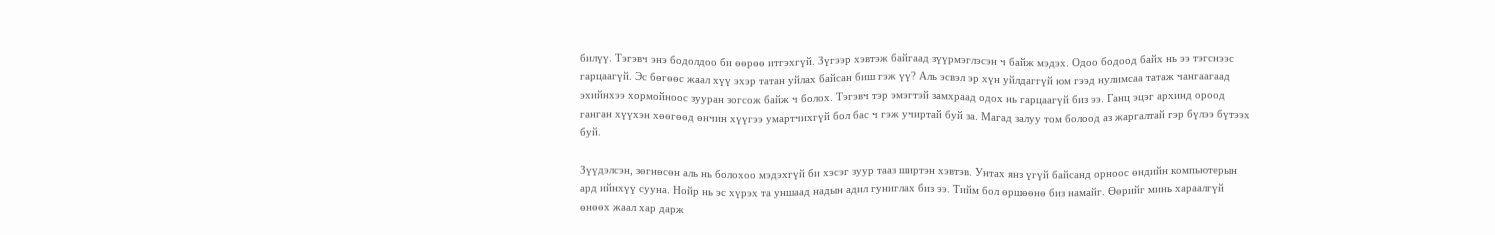билүү. Тэгэвч энэ бодолдоо би өөрөө итгэхгүй. Зүгээр хэвтэж байгаад зүүрмэглэсэн ч байж мэдэх. Одоо бодоод байх нь ээ тэгснээс гарцаагүй. Эс бөгөөс жаал хүү эхэр татан уйлах байсан биш гэж үү? Аль эсвэл эр хүн уйлдаггүй юм гээд нулимсаа татаж чангаагаад эхийнхээ хормойноос зууран зогсож байж ч болох. Тэгэвч тэр эмэгтэй замхраад одох нь гарцаагүй биз ээ. Ганц эцэг архинд ороод ганган хүүхэн хөөгөөд өнчин хүүгээ умартчихгүй бол бас ч гэж учиртай буй за. Магад залуу том болоод аз жаргалтай гэр бүлээ бүтээх буй.

Зүүдэлсэн, зөгнөсөн аль нь болохоо мэдэхгүй би хэсэг зуур тааз ширтэн хэвтэв. Унтах янз үгүй байсанд орноос өндийн компьютерын ард ийнхүү сууна. Нойр нь эс хүрэх та уншаад надын адил гуниглах биз ээ. Тийм бол өршөөнө биз намайг. Өөрийг минь хараалгүй өнөөх жаал хар дарж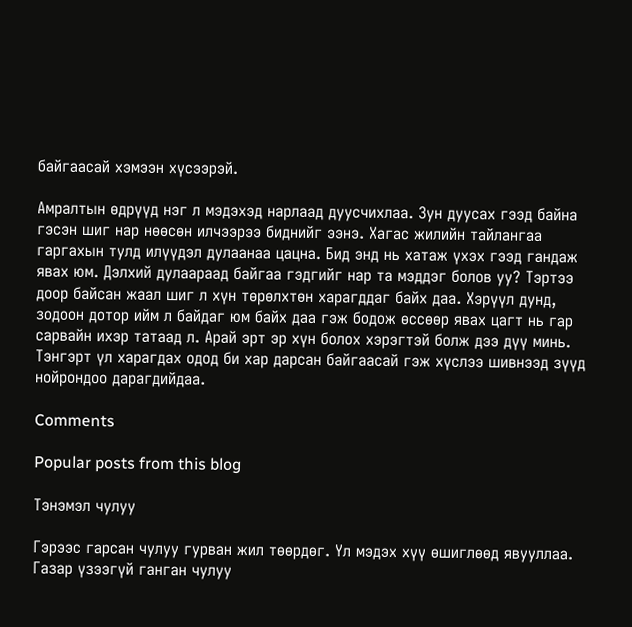байгаасай хэмээн хүсээрэй.

Амралтын өдрүүд нэг л мэдэхэд нарлаад дуусчихлаа. Зун дуусах гээд байна гэсэн шиг нар нөөсөн илчээрээ биднийг ээнэ. Хагас жилийн тайлангаа гаргахын тулд илүүдэл дулаанаа цацна. Бид энд нь хатаж үхэх гээд гандаж явах юм. Дэлхий дулаараад байгаа гэдгийг нар та мэддэг болов уу? Тэртээ доор байсан жаал шиг л хүн төрөлхтөн харагддаг байх даа. Хэрүүл дунд, зодоон дотор ийм л байдаг юм байх даа гэж бодож өссөөр явах цагт нь гар сарвайн ихэр татаад л. Арай эрт эр хүн болох хэрэгтэй болж дээ дүү минь. Тэнгэрт үл харагдах одод би хар дарсан байгаасай гэж хүслээ шивнээд зүүд нойрондоо дарагдийдаа.

Comments

Popular posts from this blog

Тэнэмэл чулуу

Гэрээс гарсан чулуу гурван жил төөрдөг. Үл мэдэх хүү өшиглөөд явууллаа. Газар үзээгүй ганган чулуу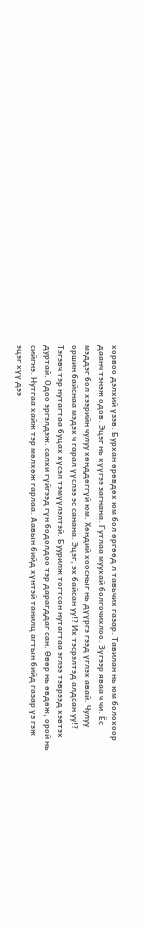хорвоо дэлхий үзэв. Бурхан өрөвдөх юм бол өргөөд л тавьчих газар. Тавилан нь юм болохоор даанч тэнэж одов. Эцэг нь хүүгээ загнана. Гутлаа муухай болгочихлоо. Зүгээр яваа ч чи. Ёс мэддэг бол хээрийн чулуу хөнддөггүй юм. Хөндий хоосныг нь дүүргэ гээд үглэх авай. Чулуу оршин байснаа мэдэх ч гарал үүслээ эс санана. Эцэг, эх байсан уу!? Их тэсрэлтэд алдсан уу!? Тэгэвч тэр нутагтаа буцах хүсэл тэмүүлэлтэй. Буурилж тогтсон нутагтаа эглээ тэврээд хэвтэх дуртай. Одоо эргэлдэж. салхи гүйгээд гүн бодолдоо тэр дарагддаг сан. Өвөр нь өвдөж, орой нь сийгнэ. Нутгаа хайж тэр мөлхөж гарлаа. Аавын бийд хүнтэй танилц агтын бийд газар үз гэж эцэг хүү дээ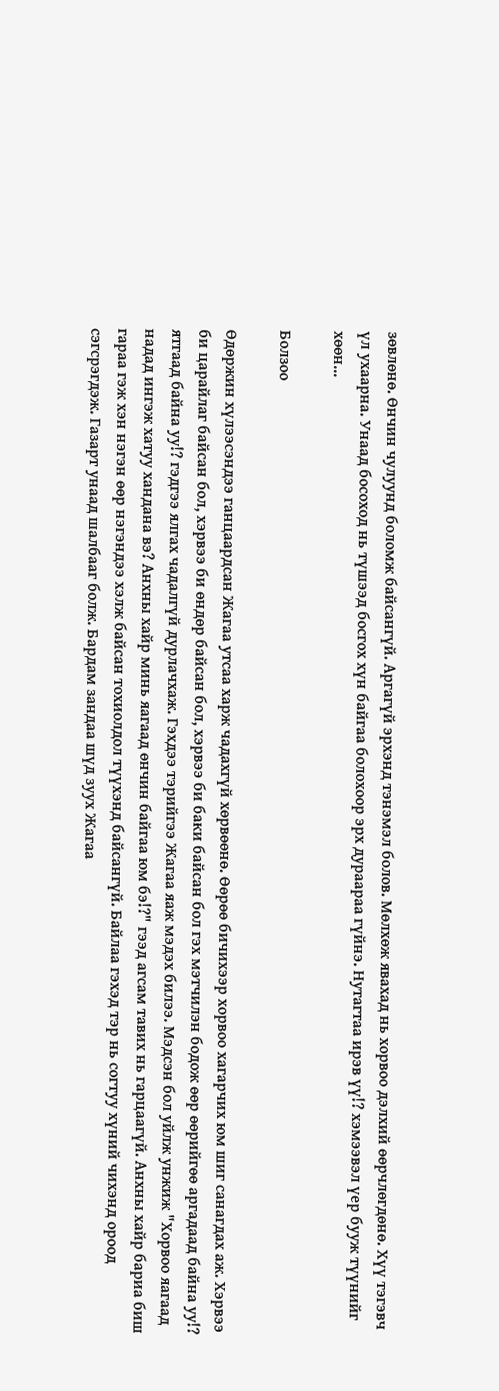зөвлөнө. Өнчин чулуунд боломж байсангүй. Аргагүй эрхэнд тэнэмэл болов. Мөлхөж явахад нь хорвоо дэлхий өөрчлөгдөнө. Хүү тэгэвч үл ухаарна. Унаад босоход нь түшээд босгох хүн байгаа болохоор эрх дураараа гүйнэ. Нутагтаа ирэв үү!? хэмээвэл үер бууж түүнийг хөөн...

Болзоо

Өдөржин хүлээсэндээ ганцаардсан Жагаа утсаа харж чадахгүй хөрвөөнө. Өөрөө бичихээр хорвоо хагарчих юм шиг санагдах аж. Хэрвээ би царайлаг байсан бол, хэрвээ би өндөр байсан бол, хэрвээ би баки байсан бол гэх мэтчилэн бодож өөр өөрийгөө аргадаад байна уу!? ятгаад байна уу!? гэдгээ ялгах чадалгүй дурлачхаж. Гэхдээ тэрийгээ Жагаа яаж мэдэх билээ. Мэдсэн бол уйлж унжиж "Хорвоо яагаад надад ингэж хатуу хандана вэ? Анхны хайр минь яагаад өнчин байгаа юм бэ!?" гээд агсам тавих нь гарцаагүй. Анхны хайр бариа биш гараа гэж хэн нэгэн өөр нэгэндээ хэлж байсан тохиолдол түүхэнд байсангүй. Байлаа гэхэд тэр нь согтуу хүний чихэнд ороод сэгсрэгдэж. Газарт унаад шалбааг болж. Бардам зандаа шүд зуух Жагаа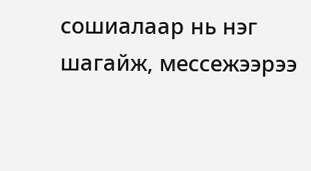сошиалаар нь нэг шагайж, мессежээрээ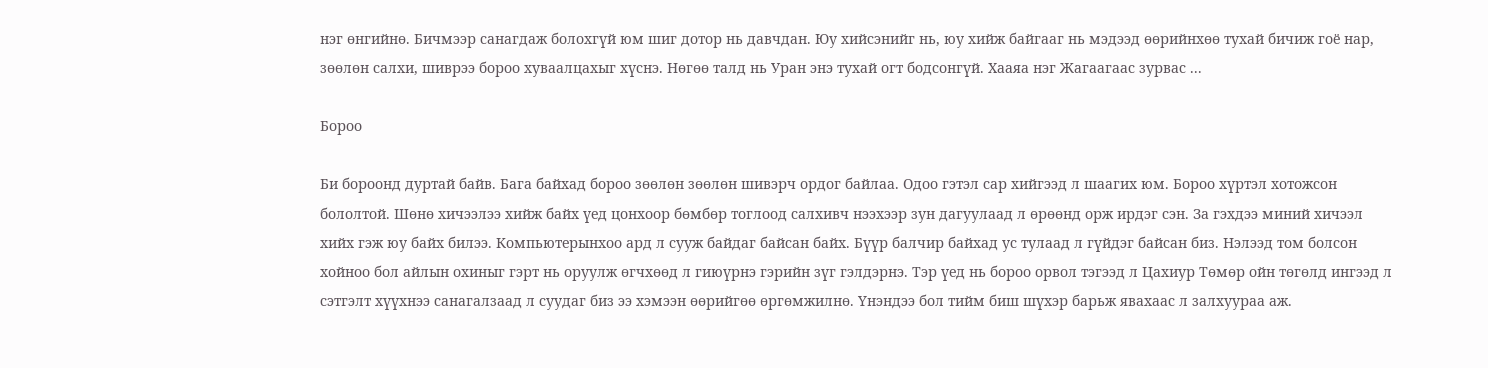нэг өнгийнө. Бичмээр санагдаж болохгүй юм шиг дотор нь давчдан. Юу хийсэнийг нь, юу хийж байгааг нь мэдээд өөрийнхөө тухай бичиж гоё нар, зөөлөн салхи, шиврээ бороо хуваалцахыг хүснэ. Нөгөө талд нь Уран энэ тухай огт бодсонгүй. Хааяа нэг Жагаагаас зурвас ...

Бороо

Би бороонд дуртай байв. Бага байхад бороо зөөлөн зөөлөн шивэрч ордог байлаа. Одоо гэтэл сар хийгээд л шаагих юм. Бороо хүртэл хотожсон бололтой. Шөнө хичээлээ хийж байх үед цонхоор бөмбөр тоглоод салхивч нээхээр зун дагуулаад л өрөөнд орж ирдэг сэн. За гэхдээ миний хичээл хийх гэж юу байх билээ. Компьютерынхоо ард л сууж байдаг байсан байх. Бүүр балчир байхад ус тулаад л гүйдэг байсан биз. Нэлээд том болсон хойноо бол айлын охиныг гэрт нь оруулж өгчхөөд л гиюүрнэ гэрийн зүг гэлдэрнэ. Тэр үед нь бороо орвол тэгээд л Цахиур Төмөр ойн төгөлд ингээд л сэтгэлт хүүхнээ санагалзаад л суудаг биз ээ хэмээн өөрийгөө өргөмжилнө. Үнэндээ бол тийм биш шүхэр барьж явахаас л залхуураа аж.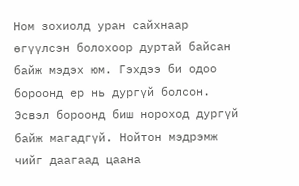Ном зохиолд уран сайхнаар өгүүлсэн болохоор дуртай байсан байж мэдэх юм. Гэхдээ би одоо бороонд ер нь дургүй болсон. Эсвэл бороонд биш нороход дургүй байж магадгүй. Нойтон мэдрэмж чийг даагаад цаана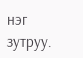нэг зутруу.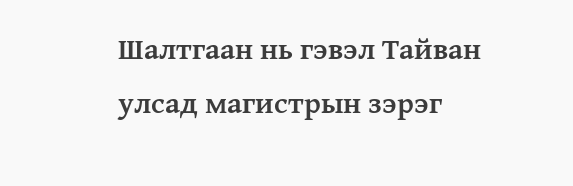Шалтгаан нь гэвэл Тайван улсад магистрын зэрэг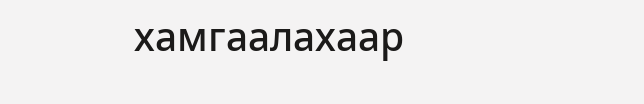хамгаалахаар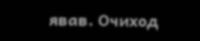явав. Очиход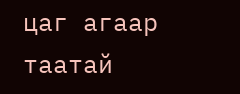цаг агаар таатай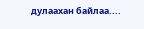дулаахан байлаа....